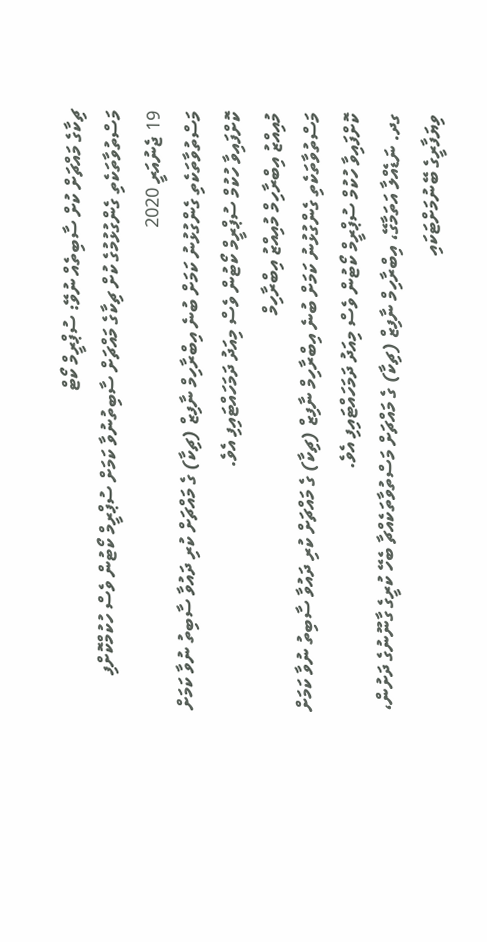ޗިކާގެ މައްޗަށް ކުށް ސާބިތެއް ނުވޭ: ސުޕްރީމް ކޯޓް
މަސްތުވާތަކެތި ގެންގުޅުމުގެ ކުށް ޗިކާގެ މައްޗަށް ސާބިތުނުވާ ކަމަށް ސުޕްރީމް ކޯޓުން ވެސް ހުކުމްކޮށްފި
19 ޖެނުއަރީ 2020
މަސްތުވާތަކެތި ގެންގުޅުނު ކަމަށް ބުނެ އިބްރާހިމް ނާފިޒް (ޗިކާ) ގެ މައްޗަށް ކުރި ދައުވާ ސާބިތު ނުވާ ކަމަށް ކޮށްފައިވާ ހުކުމް ސުޕްރީމް ކޯޓުން ވެސް މިއަދު ދަމަހައްޓައިފި އެވެ.
މުއިއްޒު އިބްރާހިމް މުއިއްޒު އިބްރާހިމް
މަސްތުވާތަކެތި ގެންގުޅުނު ކަމަށް ބުނެ އިބްރާހިމް ނާފިޒް (ޗިކާ) ގެ މައްޗަށް ކުރި ދައުވާ ސާބިތު ނުވާ ކަމަށް ކޮށްފައިވާ ހުކުމް ސުޕްރީމް ކޯޓުން ވެސް މިއަދު ދަމަހައްޓައިފި އެވެ.
ގދ. ނަޑެއްލާ އަތަމާގޭ، އިބްރާހިމް ނާފިޒް (ޗިކާ) ގެ މައްޗަށް މަސްތުވާތަކެއްޗާ ބެހޭ ކުރީގެ ގާނޫނުގެ ދަށުން، ވިޔަފާރީގެ ބޭނުމަށްޓަކައި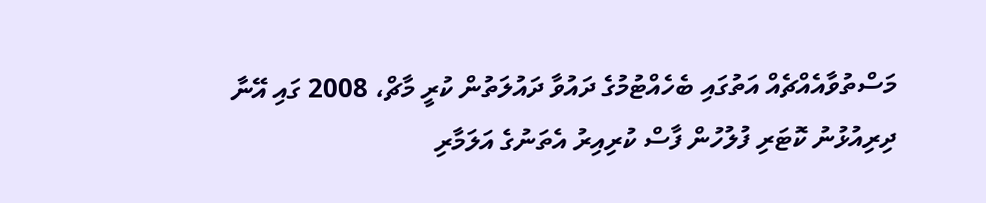މަސްތުވާއެއްޗެއް އަތުގައި ބެހެއްޓުމުގެ ދައުވާ ދައުލަތުން ކުރީ މާޗް، 2008 ގައި އޭނާ ދިރިއުޅުނު ކޮޓަރި ފުލުހުން ފާސް ކުރިއިރު އެތަނުގެ އަލަމާރި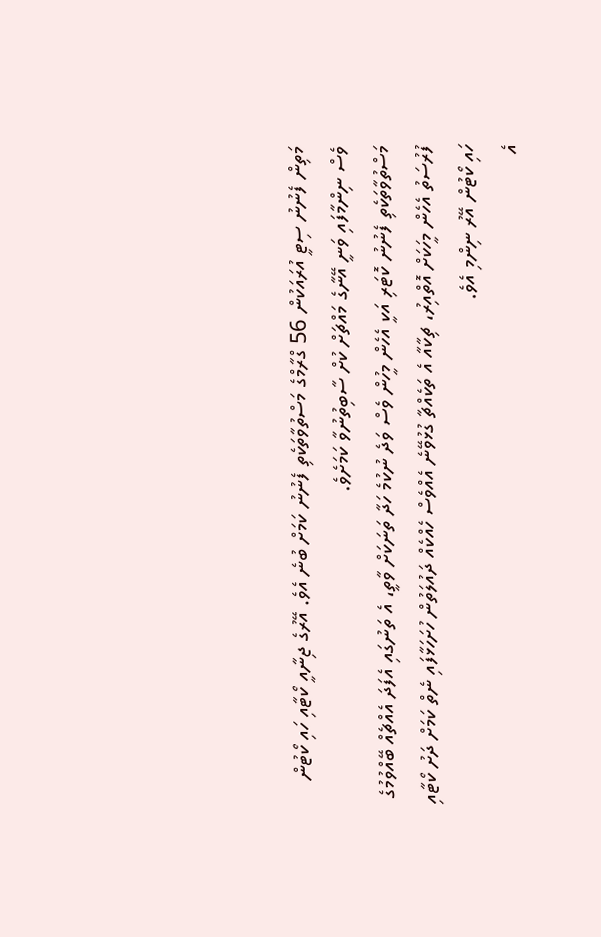މަތިން ފެނުނު ސިޓީ އުރައަކުން 56 ގްރާމްގެ މަސްތުވާތަކެތި ފެނުނު ކަމަށް ބުނެ އެވެ. އޭރުގެ ޖިނާއީ ކޯޓާއި ހައި ކޯޓުން ވެސް ނިންމާފައި ވަނީ އޭނާގެ މައްޗަށް ކުށް ސާބިތުނުވާ ކަމަށެވެ.
މަސްތުވާތަކެތި ފެނުނު ކޮޓަރި އަކީ އެހެން މީހުން ވެސް ވަދެ ނުކުމެ ހަދާ ތަނަކަށް ވާތީ، އެ ތަނުގައި އެފަދަ އެއްޗެއް ބޭއްވުމުގެ ފުރުސަތު އެހެން މީހަކަށް އޮތްއިރު، ޗިކާއާ އެ ތަކެއްޗާ ގުޅުވޭނެ އެއްވެސް ހެއްކެއް ދައުލަތުން ހުށަހަޅާފައި ނެތް ކަމަށް ދަށު ކޯޓާއި ހައި ކޯޓުން އޭރު ނިންމި އެވެ.
އެ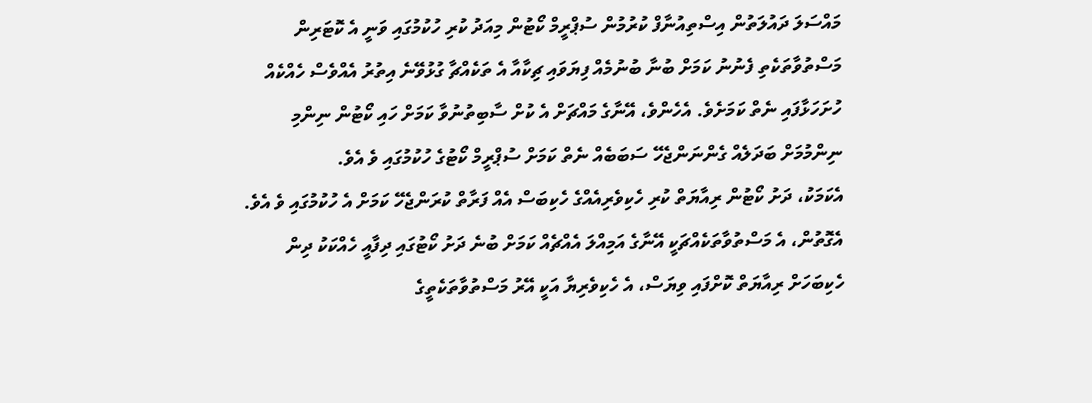މައްސަލަ ދައުލަތުން އިސްތިއުނާފް ކުރުމުން ސުޕްރީމް ކޯޓުން މިއަދު ކުރި ހުކުމުގައި ވަނީ އެ ކޮޓަރިން މަސްތުވާތަކެތި ފެނުނު ކަމަށް ބުނާ ބުނުމެއް ފިޔަވައި ޗިކާއާ އެ ތަކެއްޗާ ގުޅުވޭނެ އިތުރު އެއްވެސް ހެއްކެއް ހުށަހަޅާފައި ނެތް ކަމަށެވެ. އެހެންވެ، އޭނާގެ މައްޗަށް އެ ކުށް ސާބިތުނުވާ ކަމަށް ހައި ކޯޓުން ނިންމި ނިންމުމަށް ބަދަލެއް ގެންނަންޖެހޭ ސަބަބެއް ނެތް ކަމަށް ސުޕްރީމް ކޯޓުގެ ހުކުމުގައި ވެ އެވެ.
އެކަމަކު، ދަށު ކޯޓުން ރިއާޔަތް ކުރި ހެކިވެރިއެއްގެ ހެކިބަސް އެއް ފަރާތް ކުރަންޖެހޭ ކަމަށް އެ ހުކުމުގައި ވެ އެވެ. އެގޮތުން، އެ މަސްތުވާތަކެއްޗަކީ އޭނާގެ އަމިއްލަ އެއްޗެއް ކަމަށް ބުނެ ދަށު ކޯޓުގައި ދިފާއީ ހެއްކަކު ދިން ހެކިބަހަށް ރިއާޔަތް ކޮށްފައި ވިޔަސް، އެ ހެކިވެރިޔާ އަކީ އޭރު މަސްތުވާތަކެތީގެ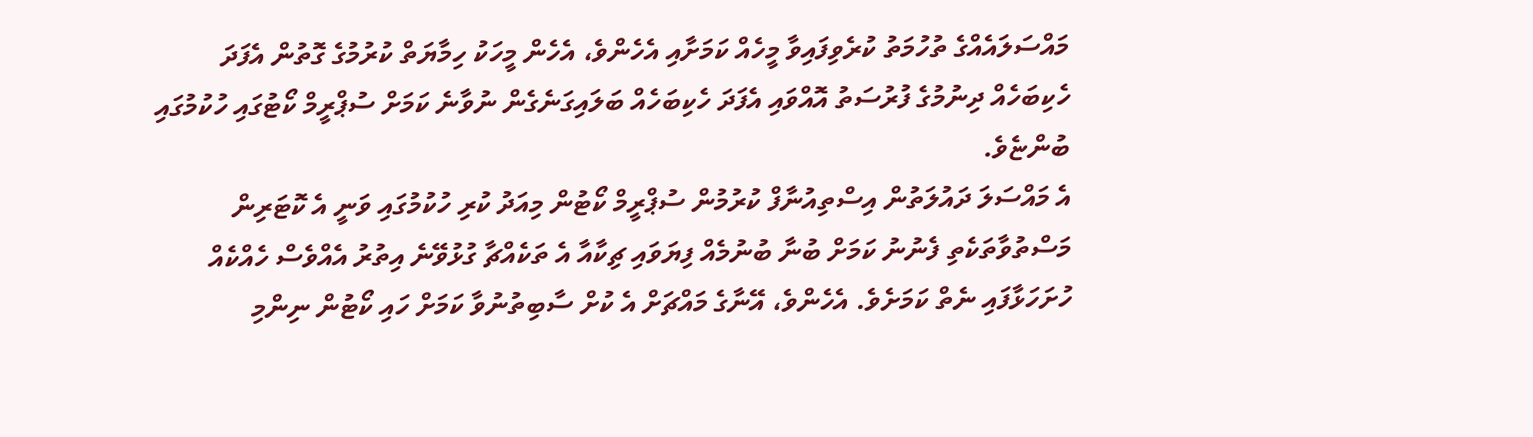މައްސަލައެއްގެ ތުހުމަތު ކުރެވިފައިވާ މީހެއް ކަމަށާއި އެހެންވެ، އެހެން މީހަކު ހިމާޔަތް ކުރުމުގެ ގޮތުން އެފަދަ ހެކިބަހެއް ދިނުމުގެ ފުރުސަތު އޮއްވައި އެފަދަ ހެކިބަހެއް ބަލައިގަނެގެން ނުވާނެ ކަމަށް ސުޕްރީމް ކޯޓުގައި ހުކުމުގައި ބުންޏެވެ.
އެ މައްސަލަ ދައުލަތުން އިސްތިއުނާފް ކުރުމުން ސުޕްރީމް ކޯޓުން މިއަދު ކުރި ހުކުމުގައި ވަނީ އެ ކޮޓަރިން މަސްތުވާތަކެތި ފެނުނު ކަމަށް ބުނާ ބުނުމެއް ފިޔަވައި ޗިކާއާ އެ ތަކެއްޗާ ގުޅުވޭނެ އިތުރު އެއްވެސް ހެއްކެއް ހުށަހަޅާފައި ނެތް ކަމަށެވެ. އެހެންވެ، އޭނާގެ މައްޗަށް އެ ކުށް ސާބިތުނުވާ ކަމަށް ހައި ކޯޓުން ނިންމި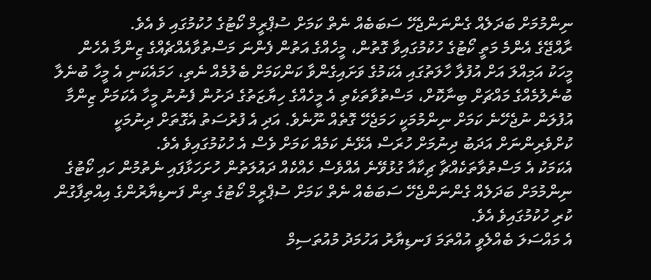ނިންމުމަށް ބަދަލެއް ގެންނަންޖެހޭ ސަބަބެއް ނެތް ކަމަށް ސުޕްރީމް ކޯޓުގެ ހުކުމުގައި ވެ އެވެ.
ރާއްޖޭގެ އެންމެ މަތީ ކޯޓުގެ ހުކުމުގައިވާ ގޮތުން، މީހެއްގެ އަތުން ފެންނަ މަސްތުވާއެއްޗެއްގެ ޒިންމާ އެހެން މީހަކު އަމިއްލަ އަށް އުފުލާ ހާލަތުގައި އެކަމުގެ ވަށައިގެންވާ ކަންކަމަށް ބެލުމެއް ނެތި، ހަމައެކަނި އެ މީހާ ބުނެލާ ބުނެލުމެއްގެ މައްޗަށް ބިނާކޮށް، މަސްތުވާތަކެތި އެ މީހެއްގެ ހިޔާޒަތުގެ ދަށުން ފެނުނު މީހާ އެކަމަށް ޒިންމާ އުފުލަން ނުޖެހޭނެ ކަމަށް ނިންމުމަކީ ހަމަޖެހޭ ގޮތެއް ނޫނެވެ. އަދި އެ ފުރުސަތު އެގޮތަށް ދިނުމަކީ ކުށްވެރިންނަށް އަދަބު ދިނުމަށް ހުރަސް އެޅޭނެ ކަމެއް ކަމަށް ވެސް އެ ހުކުމުގައިވެ އެވެ.
އެކަމަކު އެ މަސްތުވާތަކެއްޗާ ޗިކާއާ ގުޅުވޭނެ އެއްވެސް ހެއްކެއް ދައުލަތުން ހުށަހަޅާފައި ނެތުމުން ހައި ކޯޓުގެ ނިންމުމަށް ބަދަލެއް ގެންނަންޖެހޭ ސަބަބެއް ނެތް ކަމަށް ސުޕްރީމް ކޯޓުގެ ތިން ފަނޑިޔާރުންގެ އިއްތިފާގުން ކުރި ހުކުމުގައިވެ އެވެ.
އެ މައްސަލަ ބެއްލެވީ އުއްތަމަ ފަނޑިޔާރު އަހުމަދު މުއުތަސިމް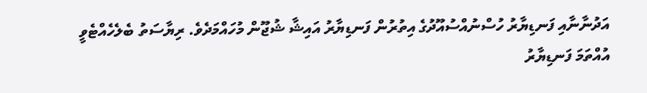އަދުނާނާއި ފަނޑިޔާރު ހުސްނުއްސުއޫދުގެ އިތުރުން ފަނޑިޔާރު އައިޝާ ޝުޖޫން މުހައްމަދެވެ. ރިޔާސަތު ބެލެހެއްޓެވީ އުއްތަމަ ފަނޑިޔާރު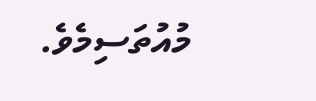މުއުތަސިމެވެ.